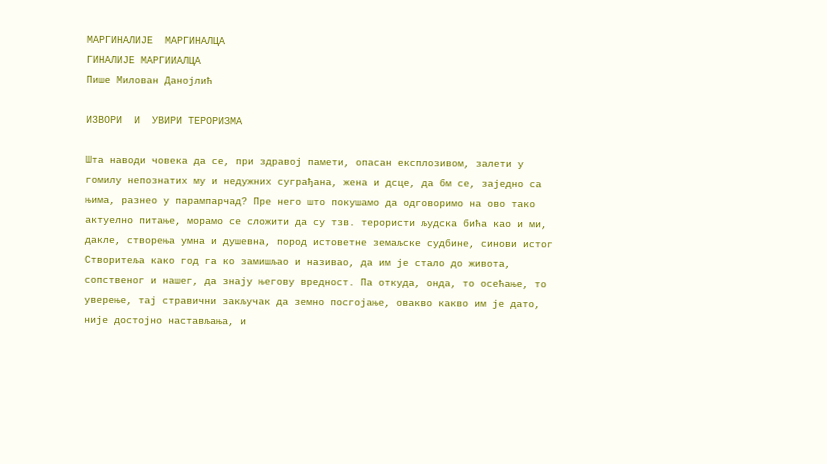МАРГИНАЛИЈЕ  МАРГИНАЛЦА
ГИНАЛИЈЕ МАРГИИАЛЦА
Пише Милован Данојлић

И3ВОРИ  И  УВИРИ ТЕРОРИЗМА

Шта наводи човека да се, при здравој памети, опасан експлозивом, залети у
гомилу непознатих му и недужних суграђана, жена и дсце, да бм се, заједно са
њима, разнео у парампарчад? Пре него што покушамо да одговоримо на ово тако
актуелно питање, морамо се сложити да су тзв. терористи људска бића као и ми,
дакле, створења умна и душевна, пород истоветне земаљске судбине, синови истог
Створитеља како год га ко замишљао и називао, да им је стало до живота,
сопственог и нашег, да знају његову вредност. Па откуда, онда, то осећање, то
уверење, тај стравични закључак да земно посгојање, овакво какво им је дато,
није достојно настављања, и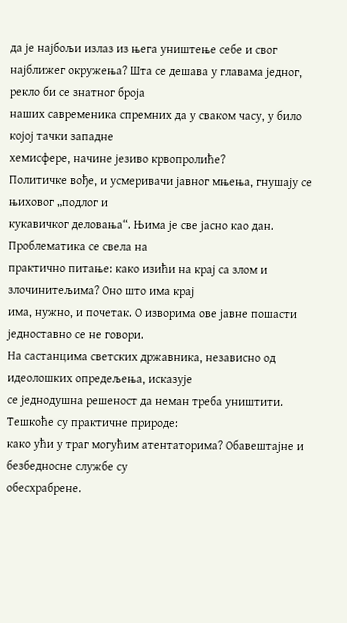да је најбољи излаз из њега уништење себе и свог
најближег окружења? Шта се дешава у главама једног, рекло би се знатног броја
наших савременика спремних да у сваком часу, у било којој тачки западне
хемисфере, начине језиво крвопролиће?
Политичке вође, и усмеривачи јавног мњења, гнушају се њиховог „подлог и
кукавичког деловања“. Њима је све јасно као дан. Проблематика се свела на
практично питање: како изићи на крај са злом и злочинитељима? Оно што има крај
има, нужно, и почетак. О изворима ове јавне пошасти једноставно се не говори.
На састанцима светских државника, независно од идеолошких опредељења, исказује
се једнодушна решеност да неман треба уништити. Тешкоће су практичне природе:
како ући у траг могућим атентаторима? Обавештајне и безбедносне службе су
обесхрабрене.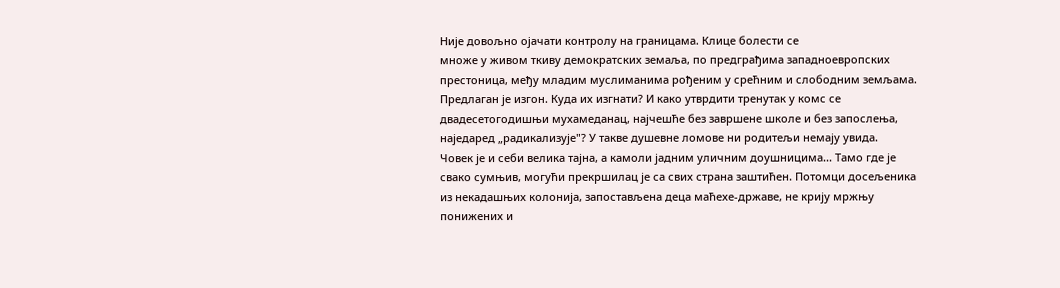Није довољно ојачати контролу на границама. Клице болести се
множе у живом ткиву демократских земаља, по предграђима западноевропских
престоница, међу младим муслиманима рођеним у срећним и слободним земљама.
Предлаган је изгон. Куда их изгнати? И како утврдити тренутак у комс се
двадесетогодишњи мухамеданац, најчешће без завршене школе и без запослења,
наједаред „радикализује"? У такве душевне ломове ни родитељи немају увида.
Човек је и себи велика тајна, а камоли јадним уличним доушницима... Тамо где је
свако сумњив, могући прекршилац је са свих страна заштићен. Потомци досељеника
из некадашњих колонија, запостављена деца маћехе-државе, не крију мржњу
понижених и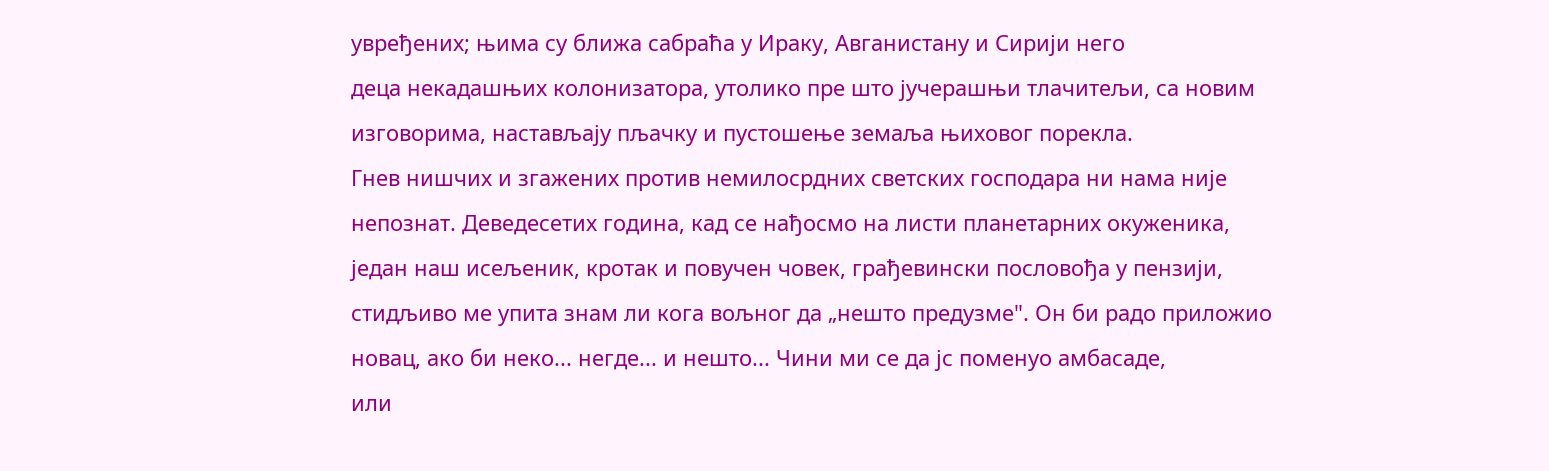увређених; њима су ближа сабраћа у Ираку, Авганистану и Сирији него
деца некадашњих колонизатора, утолико пре што јучерашњи тлачитељи, са новим
изговорима, настављају пљачку и пустошење земаља њиховог порекла.
Гнев нишчих и згажених против немилосрдних светских господара ни нама није
непознат. Деведесетих година, кад се нађосмо на листи планетарних окуженика,
један наш исељеник, кротак и повучен човек, грађевински пословођа у пензији,
стидљиво ме упита знам ли кога вољног да „нешто предузме". Он би радо приложио
новац, ако би неко... негде... и нешто... Чини ми се да јс поменуо амбасаде,
или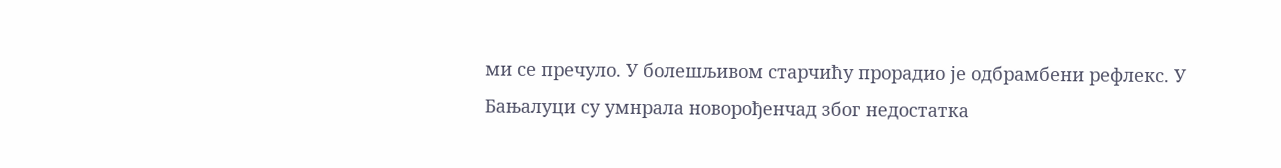ми се пречуло. У болешљивом старчићу прорадио је одбрамбени рефлекс. У
Бањалуци су умнрала новорођенчад због недостатка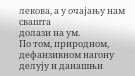лекова, а у очајању нам свашта
долази на ум.
По том, природном, дефанзивном нагону делују и данашњи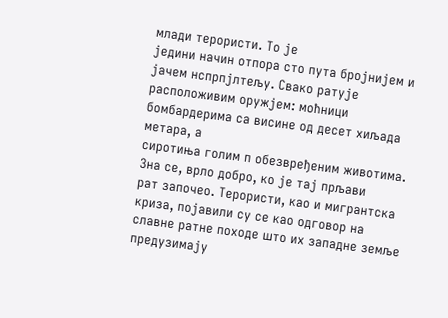млади терористи. То је
једини начин отпора сто пута бројнијем и јачем нспрпјлтељу. Свако ратује
расположивим оружјем: моћници бомбардерима са висине од десет хиљада метара, а
сиротиња голим п обезвређеним животима. Зна се, врло добро, ко је тај прљави
рат започео. Терористи, као и мигрантска криза, појавили су се као одговор на
славне ратне походе што их западне земље предузимају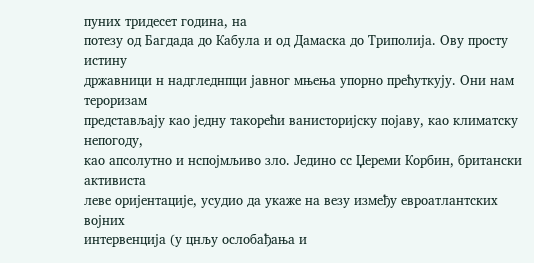пуних тридесет година, на
потезу од Багдада до Кабула и од Дамаска до Триполија. Ову просту истину
државници н надгледнпци јавног мњења упорно прећуткују. Они нам тероризам
представљају као једну такорећи ванисторијску појаву, као климатску непогоду,
као апсолутно и нспојмљиво зло. Једино сс Џереми Корбин, британски активиста
леве оријентације, усудио да укаже на везу између евроатлантских војних
интервенција (у цнљу ослобађања и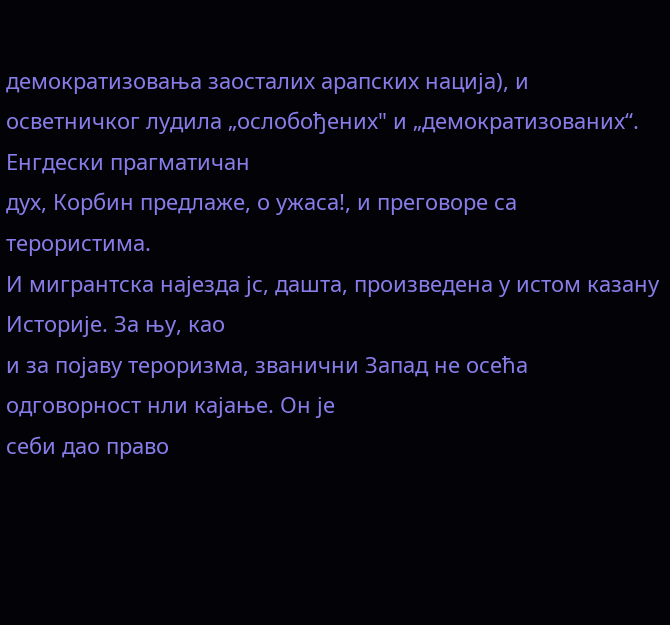демократизовања заосталих арапских нација), и
осветничког лудила „ослобођених" и „демократизованих“. Енгдески прагматичан
дух, Корбин предлаже, о ужаса!, и преговоре са терористима.
И мигрантска најезда јс, дашта, произведена у истом казану Историје. За њу, као
и за појаву тероризма, званични Запад не осећа одговорност нли кајање. Он је
себи дао право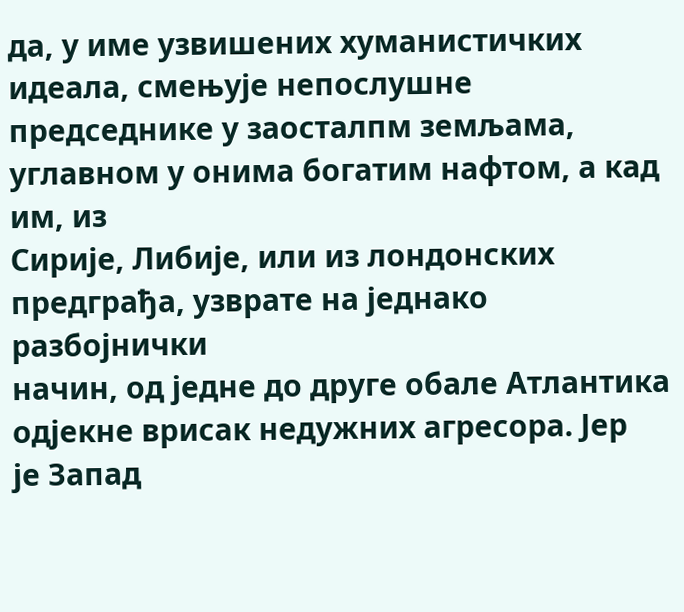да, у име узвишених хуманистичких идеала, смењује непослушне
председнике у заосталпм земљама, углавном у онима богатим нафтом, а кад им, из
Сирије, Либије, или из лондонских предграђа, узврате на једнако разбојнички
начин, од једне до друге обале Атлантика одјекне врисак недужних агресора. Јер
је Запад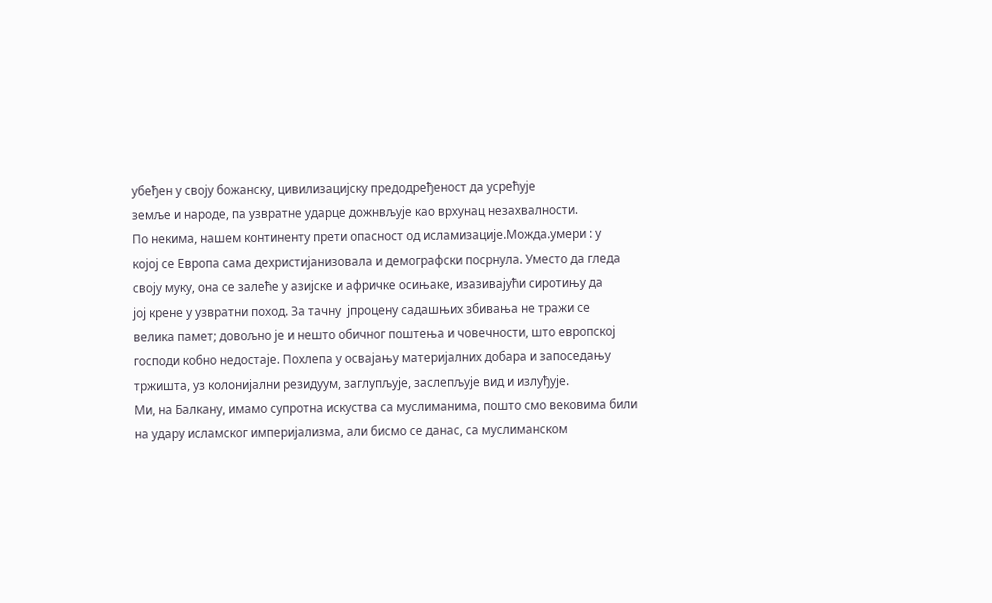убеђен у своју божанску, цивилизацијску предодређеност да усрећује
земље и народе, па узвратне ударце дожнвљује као врхунац незахвалности.
По некима, нашем континенту прети опасност од исламизације.Можда.умери : у
којој се Европа сама дехристијанизовала и демографски посрнула. Уместо да гледа
своју муку, она се залеће у азијске и афричке осињаке, изазивајући сиротињу да
јој крене у узвратни поход. За тачну  јпроцену садашњих збивања не тражи се
велика памет; довољно је и нешто обичног поштења и човечности, што европској
господи кобно недостаје. Похлепа у освајању материјалних добара и запоседању
тржишта, уз колонијални резидуум, заглупљује, заслепљује вид и излуђује.
Ми, на Балкану, имамо супротна искуства са муслиманима, пошто смо вековима били
на удару исламског империјализма, али бисмо се данас, са муслиманском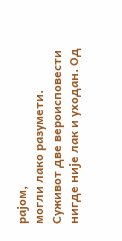рајом,
могли лако разумети. Суживот две вероисповести нигде није лак и уходан. Од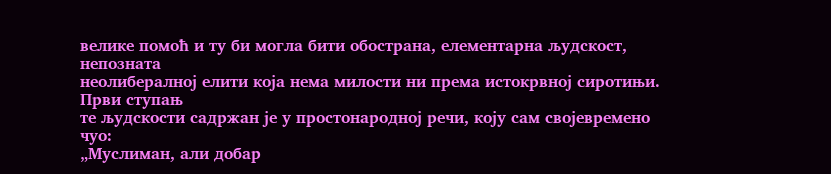велике помоћ и ту би могла бити обострана, елементарна људскост, непозната
неолибералној елити која нема милости ни према истокрвној сиротињи. Први ступањ
те људскости садржан је у простонародној речи, коју сам својевремено чуо:
„Муслиман, али добар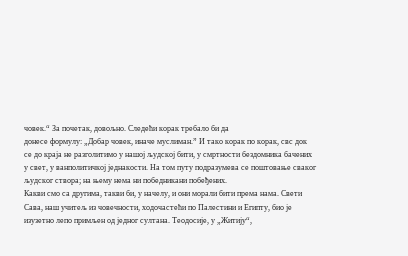човек.“ За почетак, довољно. Следећи корак требало би да
донесе формулу: „Добар човек, иначе муслиман.” И тако корак по корак, свс док
се до краја не разголитимо у нашој људској бити, у смртности бездомника бачених
у свет, у ванполитичкој једнакости. На том путу подразумева се поштовање сваког
људског створа; на њему нема ни победникани побеђених.
Какви смо са другима, такви би, у начелу, и они морали бити према нама. Свети
Сава, наш учитељ из човечности, ходочастећи по Палестини и Египту, био је
изузетно лепо примљен од једног султана. Теодосије, у „Житију“,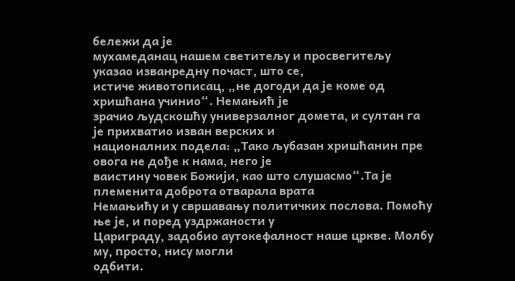бележи да је
мухамеданац нашем светитељу и просвегитељу указао изванредну почаст, што се,
истиче животописац, „не догоди да је коме од хришћана учинио“. Немањић је
зрачио људскошћу универзалног домета, и султан га је прихватио изван верских и
националних подела: „Тако љубазан хришћанин пре овога не дође к нама, него је
ваистину човек Божији, као што слушасмо“.Та је племенита доброта отварала врата
Немањићу и у свршавању политичких послова. Помоћу ње је, и поред уздржаности у
Цариграду, задобио аутокефалност наше цркве. Молбу му, просто, нису могли
одбити.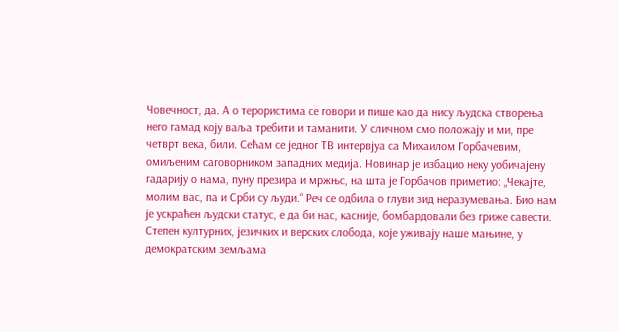Човечност, да. А о терористима се говори и пише као да нису људска створења
него гамад коју ваља требити и таманити. У сличном смо положају и ми, пре
четврт века, били. Сећам се једног ТВ интервјуа са Михаилом Горбачевим,
омиљеним саговорником западних медија. Новинар је избацио неку уобичајену
гадарију о нама, пуну презира и мржњс, на шта је Горбачов приметио: „Чекајте,
молим вас, па и Срби су људи.“ Реч се одбила о глуви зид неразумевања. Био нам
је ускраћен људски статус, е да би нас, касније, бомбардовали без гриже савести.
Степен културних, језичких и верских слобода, које уживају наше мањине, у
демократским земљама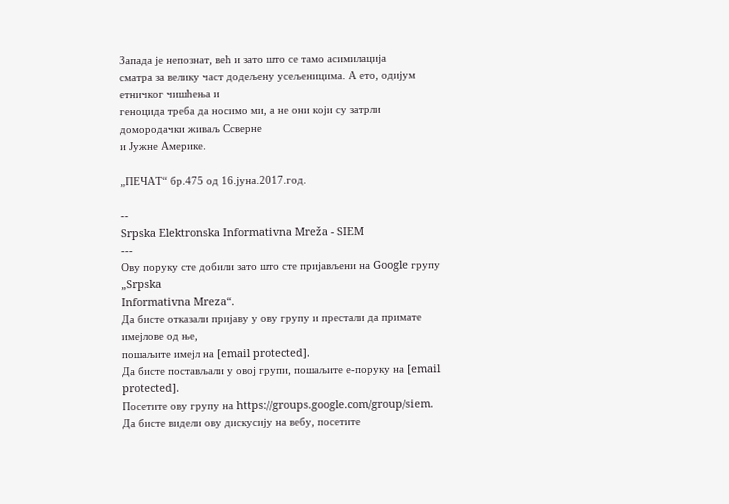Запада је непознат, већ и зато што се тамо асимилација
сматра за велику част додељену усељеницима. А ето, одијум етничког чишћења и
геноцида треба да носимо ми, а не они који су затрли домородачки живаљ Ссверне
и Јужне Америке.

„ПЕЧАТ“ бр.475 од 16.јуна.2017.год.

--
Srpska Elektronska Informativna Mreža - SIEM
---
Ову поруку сте добили зато што сте пријављени на Google групу „Srpska
Informativna Mreza“.
Да бисте отказали пријаву у ову групу и престали да примате имејлове од ње,
пошаљите имејл на [email protected].
Да бисте постављали у овој групи, пошаљите е-поруку на [email protected].
Посетите ову групу на https://groups.google.com/group/siem.
Да бисте видели ову дискусију на вебу, посетите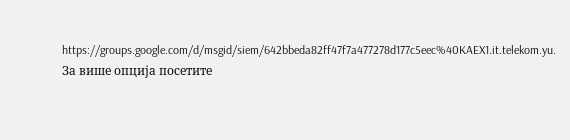https://groups.google.com/d/msgid/siem/642bbeda82ff47f7a477278d177c5eec%40KAEX1.it.telekom.yu.
За више опција посетите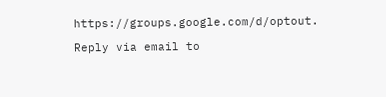https://groups.google.com/d/optout.

Reply via email to